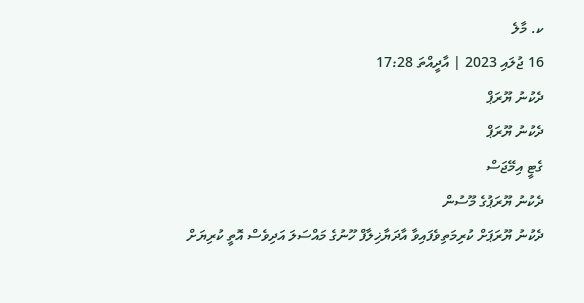ކ. މާލެ
16 ޖުލައި 2023 | އާދީއްތަ 17:28
ދެކުނު ޔޫރަޕް
ދެކުނު ޔޫރަޕް
ގެޓީ އިމޭޖަސް
ދެކުނު ޔޫރަޕުގެ މޫސުން
ދެކުނު ޔޫރަޕަށް ކުރިމަތިވެފައިވާ އާދަޔާޚިލާފް ހޫނުގެ މައްސަލަ އަދިވެސް އޮތީ ކުރިޔަށް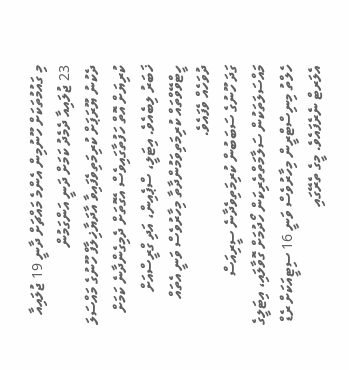މި ގައުމުތަކަށް ހޫނުމިން އެންމެ މައްޗަށް ދާނީ 19 ޖުލައިއާ 23 ޖުލައިއާ ދެމެދު ކަމަށް ދަނީ އަންގަމުން
ދެކުނު ޔޫރަޕަށް ކުރިމަތިވެފައިވާ އާދަޔާޚިލާފް ހޫނުގެ މައްސަލަ ކުރިޔަށް އޮތް ހަފުތާގައިވެސް އެގޮތަށް ދެމިގެންދާނެ ކަމަށް ޚަބަރު ލިބެއެވެ. އިޓަލީ، ސްޕެއިން، އަދި ގްރީސްއަށް ހީޓްވޭވްތައް ކުރިމަތިވަމުންދާތާ މިހާރުވެސް ވަނީ އެތައް ދުވަހެއް ވެފައެވެ.
ގަދަ ހޫނުގެ ސަބަބުން ކުރިމަތިވެދާނެ ސީރިއަސް މައްސަލަތަކުން ސަލާމަތްތެރިކަން ހޯދުމަށް ގޮވާލައި، އިޓަލީގެ ހެލްތު މިނިސްޓްރީން މިހާރުވެސް ވަނީ 16 ސިޓީއަކަށް ރެޑް އެލަރޓް ނެރެފައެވެ. މީގެ ތެރޭގައި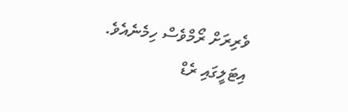ވެރިރަށް ރޯމްވެސް ހިމެނެއެވެ.
އިޓަލީގައި ރެޑް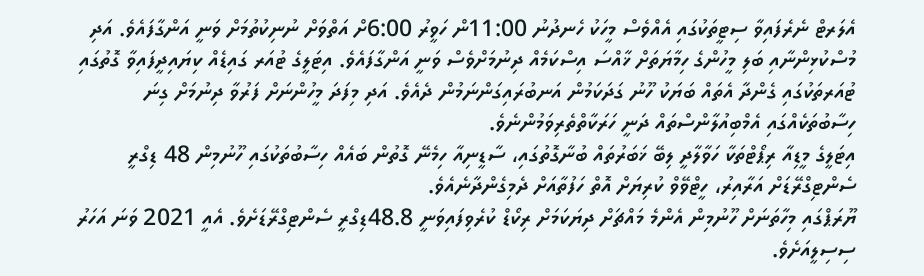އެލަރޓް ނެރެފައިވާ ސިޓީތަކުގައި އެއްވެސް މީހަކު ހެނދުނު 11:00ން ހަވީރު 6:00ށް އަތްވަށް ނުނިކުތުމަށް ވަނީ އަންގާފައެވެ. އަދި މުސްކުޅިންނާއި ބަލި މީހުންގެ ހިމާޔަތަށް ޚާއްސަ އިސްކަމެއް ދިނުމަށްވެސް ވަނީ އަންގާފައެވެ. އިޓަލީގެ ޓުއަރ ގައިޑެއް ކިޔައިދީފައިވާ ގޮތުގައި ޓުއަރތަކުގައި ގެންދާ އެތައް ބަޔަކު ހޫނު ގަދަކަމުން އަނބުރައިގަންނަމުން ދެއެވެ. އަދި މިފަދަ މީހުންނަށް ފަރުވާ ދިނުމަށް ގިނަ ހިސާބުތަކެއްގައި އެމްބިއުލާންސްތައް ދަނީ ހަރަކާތްތެރިވަމުންނެވެ.
އިޓަލީގެ މީޑިއާ ރިޕޯޓްތަކާ ހަވާލާދީ ލިބޭ ޚަބަރުތައް ބުނާގޮތުގައި، ސާޑީނިއާ ހިމެނޭ ގޮތުން ބައެއް ހިސާބުތަކުގައި ހޫނުމިން 48 ޑިގްރީ ސެންޓިގްރޭޑަށް އަރާއިރު، ހީޓްވޭވް ކުރިޔަށް އޮތް ހަފުތާއަށް ދެމިގެންދާނެއެވެ.
ޔޫރަޕްގައި މިހާތަނަށް ހޫނުމިން އެންމެ މައްޗަށް ދިޔަކަމަށް ރިކޯޑް ކުރެވިފައިވަނީ 48.8ޑިގްރީ ސެންޓިގްރޭޑަށެވެ. އެއީ 2021 ވަނަ އަހަރު ސިސިލީއަށެވެ.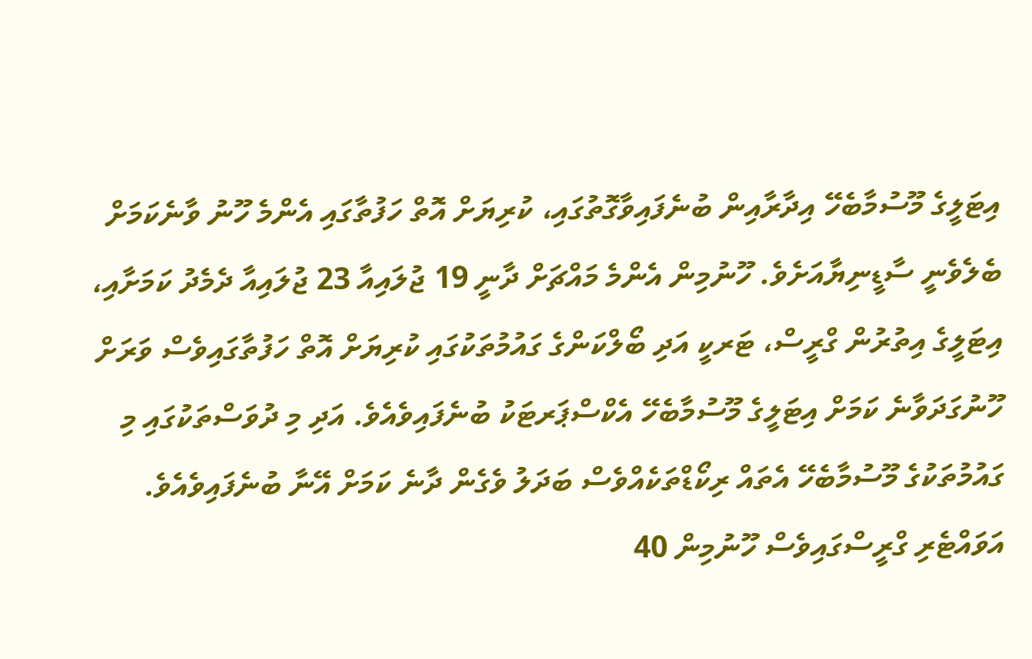އިޓަލީގެ މޫސުމާބެހޭ އިދާރާއިން ބުނެފައިވާގޮތުގައި، ކުރިޔަށް އޮތް ހަފުތާގައި އެންމެ ހޫނު ވާނެކަމަށް ބެލެވެނީ ސާޑީނިޔާއަށެވެ. ހޫނުމިން އެންމެ މައްޗަށް ދާނީ 19 ޖުލައިއާ 23 ޖުލައިއާ ދެމެދު ކަމަށާއި، އިޓަލީގެ އިތުރުން ގްރީސް، ޓަރކީ އަދި ބޯލްކަންގެ ގައުމުތަކުގައި ކުރިޔަށް އޮތް ހަފުތާގައިވެސް ވަރަށް ހޫނުގަދަވާނެ ކަމަށް އިޓަލީގެ މޫސުމާބެހޭ އެކްސްޕަރޓަކު ބުނެފައިވެއެވެ. އަދި މި ދުވަސްތަކުގައި މި ގައުމުތަކުގެ މޫސުމާބެހޭ އެތައް ރިކޯޑްތަކެއްވެސް ބަދަލު ވެގެން ދާނެ ކަމަށް އޭނާ ބުނެފައިވެއެވެ.
އަވައްޓެރި ގްރީސްގައިވެސް ހޫނުމިން 40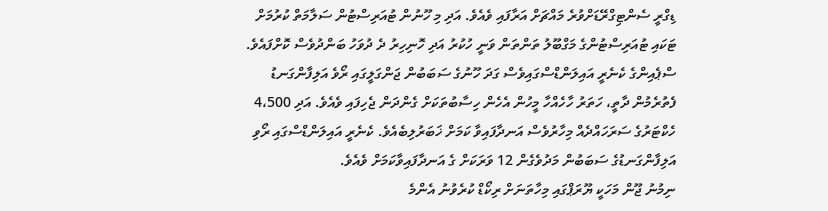ޑިގްރީ ސެންޓިގްރޭޑަށްވުރެ މައްޗަށް އަރާފައި ވެއެވެ. އަދި މި ހޫނުން ޓުއަރިސްޓުން ސަލާމަތް ކުރުމަށް ޓަކައި ޓުއަރިސްޓުންގެ މަގްބޫލު ތަންތަން ވަނީ ހުކުރު އަދި ހޮނިހިރު ދެ ދުވަހު ބަންދުވެސް ކޮށްފައެވެ.
ސްޕެއިންގެ ކެނެރީ އައިލަންޑްސްގައިވެސް ގަދަ ހޫނުގެ ސަބަބުން ޖަންގަލީގައި ރޯވެ އަލިފާންގަނޑު ފެތުރެމުން ދާތީ، ހަތަރު ހާހެއްހާ މީހުން އެހެން ހިސާބުތަކަށް ގެންދަން ޖެހިފައި ވެއެވެ. އަދި 4،500 ހެކްޓަރުގެ ސަރަހައްދެއް މިހާރުވެސް އަނދާފައިވާ ކަމަށް ޚަބަރުލިބެއެވެ. ކެނެރީ އައިލަންޑްސްގައި ރޯވި އަލިފާންގަނޑުގެ ސަބަބުން މަދުވެގެން 12 ވަރަކަށް ގެ އަނދާފައިވާކަމަށް ވެއެވެ.
ނިމުނު ޖޫން މަހަކީ ޔޫރަޕްގައި މިހާތަނަށް ރިކޯޑް ކުރެވުނު އެންމެ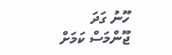ހޫނު ގަދަ ޖޫންމަސް ކަމަށް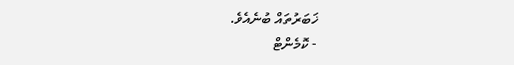ޚަބަރުތައް ބުނެއެވެ.
- ކޮމެންޓް